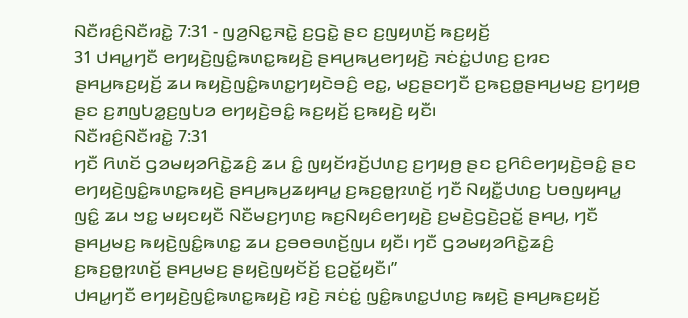ꤡꤢꤪꤙꤢꤨ꤬ꤡꤢꤪꤙꤢꤧ꤭ 7:31 - ꤜꤤ꤬ꤡꤢ꤭ꤏꤢꤧ꤭ ꤢ꤬ꤞꤢꤧ꤭ ꤔꤢ ꤢ꤬ꤜꤟꤛꤢꤩ꤬ ꤒꤢ꤬ꤟꤢꤩ꤬
31 ꤓꤌꤣ꤭ꤚꤢꤪ ꤕꤚꤟꤢꤧ꤬ꤜꤢꤨ꤭ꤒꤛꤢ꤭ꤒꤟꤢꤧ꤬ ꤔꤌꤣ꤬ꤒꤣ꤬ꤕꤚꤟꤢꤧ꤬ ꤏꤢꤦꤢꤦ꤭ꤓꤛꤢ꤬ ꤢ꤬ꤙꤢ ꤔꤌꤣ꤬ꤒꤢ꤬ꤟꤢꤩ꤬ ꤘꤣ ꤒꤟꤢꤧ꤬ꤜꤢꤨ꤭ꤒꤛꤢ꤭ꤚꤟꤢꤧꤋꤢꤨ꤬ ꤕꤢ꤭, ꤗꤢ꤬ꤔꤢꤚꤢꤪ ꤢ꤬ꤒꤢ꤬ꤥ꤭ꤔꤌꤣ꤬ꤗꤢ꤬ ꤢ꤬ꤚꤟꤥ꤬ ꤔꤢ ꤢ꤬ꤊꤜꤝꤤ꤭ꤢ꤬ꤜꤝꤤ ꤕꤚꤟꤢꤧ꤬ꤋꤢꤨ꤭ ꤒꤢ꤬ꤟꤢꤩ꤬ ꤢ꤬ꤒꤟꤢꤧ꤬ ꤟꤢꤪ꤯
ꤡꤢꤪꤙꤢꤨ꤬ꤡꤢꤪꤙꤢꤧ꤭ 7:31
ꤚꤢꤪ ꤖꤛꤢꤩ ꤞꤤꤗꤟꤤꤖꤢꤧ꤭ꤘꤢꤨ꤬ ꤘꤣ ꤢꤨ꤭ ꤜꤟꤢꤩꤙꤢꤩ꤬ꤓꤛꤢ꤬ ꤢ꤬ꤚꤟꤥ꤬ ꤔꤢ ꤢ꤬ꤖꤢꤨꤕꤚꤟꤢꤧ꤬ꤋꤢꤨ꤭ ꤔꤢ ꤕꤚꤟꤢꤧ꤬ꤜꤢꤨ꤭ꤒꤛꤢ꤭ꤒꤟꤢꤧ꤬ ꤔꤌꤣ꤬ꤒꤣ꤬ꤘꤟꤌꤣ꤭ ꤢ꤬ꤒꤢ꤬ꤥ꤭ꤐꤛꤢꤩ꤬ ꤚꤢꤪ ꤡꤟꤢꤪ꤭ꤓꤛꤢ꤬ ꤝꤥꤜꤟꤌꤣ꤭ ꤜꤢꤨ꤭ ꤘꤣ ꤠꤢ꤭ ꤗꤟꤢꤟꤢꤪ ꤡꤢꤪꤗꤢ꤬ꤚꤛꤢ꤬ ꤒꤢ꤬ꤡꤟꤢꤨꤕꤚꤟꤢꤧ꤬ ꤢ꤬ꤗꤢꤧ꤬ꤞꤢꤧ꤬ꤑꤢꤩ꤭ ꤔꤌꤣ꤬, ꤚꤢꤪ ꤔꤌꤣ꤬ꤗꤢ꤬ ꤒꤟꤢꤧ꤬ꤜꤢꤨ꤭ꤒꤛꤢ꤭ ꤘꤣ ꤢ꤬ꤋꤥꤋꤛꤢꤩ꤬ꤜꤣ ꤟꤢꤪ꤯ ꤚꤢꤪ ꤞꤤꤗꤟꤤꤖꤢꤧ꤭ꤘꤢꤨ꤬ ꤢ꤬ꤒꤢ꤬ꤥ꤭ꤐꤛꤢꤩ꤬ ꤔꤌꤣ꤬ꤗꤢ꤬ ꤔꤟꤢꤧ꤬ꤜꤟꤢꤩꤢꤩ꤬ ꤢ꤬ꤑꤢꤩ꤭ꤟꤢꤪ꤯”
ꤓꤌꤣ꤭ꤚꤢꤪ ꤕꤚꤟꤢꤧ꤬ꤜꤢꤨ꤭ꤒꤛꤢ꤭ꤒꤟꤢꤧ꤬ ꤙꤢꤧ꤬ ꤏꤢꤦꤢꤦ꤭ ꤜꤢꤨ꤭ꤒꤛꤢ꤭ꤓꤛꤢ꤬ ꤒꤟꤢꤧ꤬ ꤔꤌꤣ꤬ꤒꤢ꤬ꤟꤢꤩ꤬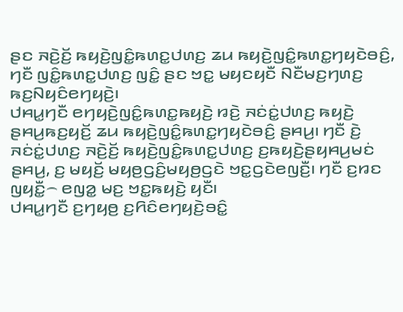ꤔꤢ ꤏꤢꤧ꤬ꤢꤩ꤬ ꤒꤟꤢꤧ꤬ꤜꤢꤨ꤭ꤒꤛꤢ꤭ꤓꤛꤢ꤬ ꤘꤣ ꤒꤟꤢꤧ꤬ꤜꤢꤨ꤭ꤒꤛꤢ꤭ꤚꤟꤢꤧꤋꤢꤨ꤬, ꤚꤢꤪ ꤜꤢꤨ꤭ꤒꤛꤢ꤭ꤓꤛꤢ꤬ ꤜꤢꤨ꤭ ꤔꤢ ꤠꤢ꤭ ꤗꤟꤢꤟꤢꤪ ꤡꤢꤪꤗꤢ꤬ꤚꤛꤢ꤬ ꤒꤢ꤬ꤡꤟꤢꤨꤕꤚꤟꤢꤧ꤬꤯
ꤓꤌꤣ꤭ꤚꤢꤪ ꤕꤚꤟꤢꤧ꤬ꤜꤢꤨ꤭ꤒꤛꤢ꤭ꤒꤟꤢꤧ꤬ ꤙꤢꤧ꤬ ꤏꤢꤦꤢꤦ꤭ꤓꤛꤢ꤬ ꤒꤟꤢꤧ꤬ ꤔꤌꤣ꤬ꤒꤢ꤬ꤟꤢꤩ꤬ ꤘꤣ ꤒꤟꤢꤧ꤬ꤜꤢꤨ꤭ꤒꤛꤢ꤭ꤚꤟꤢꤧꤋꤢꤨ꤬ ꤔꤌꤣ꤬꤯ ꤚꤢꤪ ꤢꤧ꤬ ꤏꤢꤦꤢꤦ꤭ꤓꤛꤢ꤬ ꤏꤢꤧ꤬ꤢꤩ꤬ ꤒꤟꤢꤧ꤬ꤜꤢꤨ꤭ꤒꤛꤢ꤭ꤓꤛꤢ꤬ ꤢ꤬ꤒꤟꤢꤧ꤬ꤔꤟꤌꤣ꤬ꤗꤢꤦ ꤔꤌꤣ꤬, ꤢ꤬ ꤗꤟꤢꤩ꤬ ꤗꤟꤥ꤬ꤞꤢꤨ꤬ꤗꤟꤥ꤬ꤞꤢꤧ ꤠꤢ꤭ꤞꤢꤧꤕꤜꤢꤪ꤬꤯ ꤚꤢꤪ ꤢ꤬ꤙꤢ ꤜꤟꤢꤪ꤭꤮ ꤕꤜꤤ꤭ ꤗꤢ꤬ ꤠꤢ꤭ꤒꤟꤢꤧ꤬ ꤟꤢꤪ꤯
ꤓꤌꤣ꤭ꤚꤢꤪ ꤢ꤬ꤚꤟꤥ꤬ ꤢ꤬ꤖꤢꤨꤕꤚꤟꤢꤧ꤬ꤋꤢꤨ꤭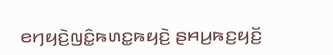ꤕꤚꤟꤢꤧ꤬ꤜꤢꤨ꤭ꤒꤛꤢ꤭ꤒꤟꤢꤧ꤬ ꤔꤌꤣ꤬ꤒꤢ꤬ꤟꤢꤩ꤬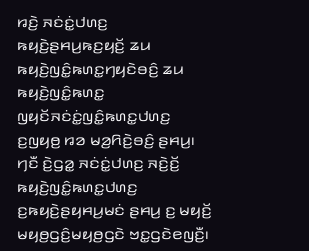ꤙꤢꤧ꤬ ꤏꤢꤦꤢꤦ꤭ꤓꤛꤢ꤬ ꤒꤟꤢꤧ꤬ꤔꤌꤣ꤬ꤒꤢ꤬ꤟꤢꤩ꤬ ꤘꤣ ꤒꤟꤢꤧ꤬ꤜꤢꤨ꤭ꤒꤛꤢ꤭ꤚꤟꤢꤧꤋꤢꤨ꤬ ꤘꤣ ꤒꤟꤢꤧ꤬ꤜꤢꤨ꤭ꤒꤛꤢ꤭ ꤜꤟꤢꤩꤏꤢꤦꤢꤦ꤭ꤜꤢꤨ꤭ꤒꤛꤢ꤭ꤓꤛꤢ꤬ ꤢ꤬ꤜꤟꤥ꤬ ꤙꤤ ꤗꤤ꤬ꤖꤢꤧ꤬ꤋꤢꤨ꤬ ꤔꤌꤣ꤬꤯ ꤚꤢꤪ ꤢꤧ꤬ꤞꤤ꤭ ꤏꤢꤦꤢꤦ꤭ꤓꤛꤢ꤬ ꤏꤢꤧ꤬ꤢꤩ꤬ ꤒꤟꤢꤧ꤬ꤜꤢꤨ꤭ꤒꤛꤢ꤭ꤓꤛꤢ꤬ ꤢ꤬ꤒꤟꤢꤧ꤬ꤔꤟꤌꤣ꤬ꤗꤢꤦ ꤔꤌꤣ꤬ ꤢ꤬ ꤗꤟꤢꤩ꤬ ꤗꤟꤥ꤬ꤞꤢꤨ꤬ꤗꤟꤥ꤬ꤞꤢꤧ ꤠꤢ꤭ꤞꤢꤧꤕꤜꤢꤪ꤬꤯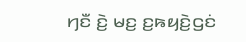ꤚꤢꤪ ꤢꤧ꤬ ꤗꤢ꤬ ꤢ꤬ꤒꤟꤢꤧ꤬ꤞꤢꤦ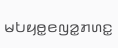ꤗꤝꤟꤥ꤭ꤕꤜꤤ꤭ꤊꤛꤢ꤭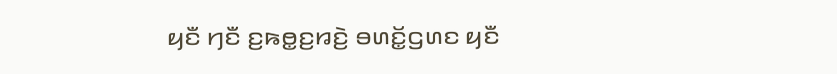ꤟꤢꤪ ꤚꤢꤪ ꤢ꤬ꤒꤥ꤭ꤢ꤬ꤙꤢꤧ꤬ ꤋꤛꤢꤩ꤭ꤞꤛꤢ ꤟꤢꤪ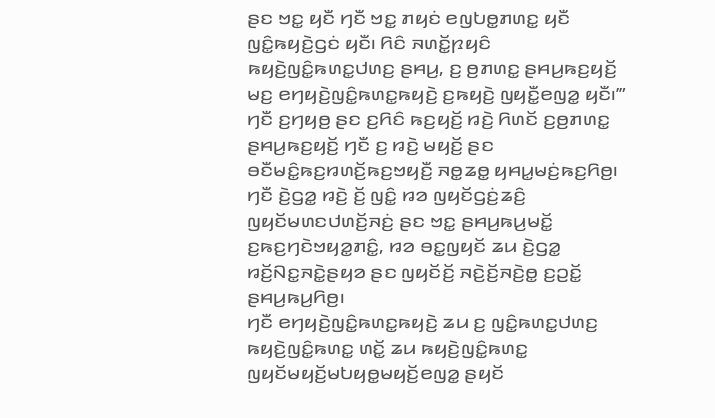ꤔꤢ ꤠꤢ꤭ ꤟꤢꤪ ꤚꤢꤪ ꤠꤢ꤭ ꤊꤟꤢꤦ ꤕꤜꤝꤥ꤭ꤊꤛꤢ꤭ ꤟꤢꤪ ꤜꤢꤨ꤭ꤒꤟꤢꤧ꤬ꤞꤢꤦ ꤟꤢꤪ꤯ ꤖꤢꤨ ꤏꤛꤢꤩ꤭ꤐꤟꤢꤨ ꤒꤟꤢꤧ꤬ꤜꤢꤨ꤭ꤒꤛꤢ꤭ꤓꤛꤢ꤬ ꤔꤌꤣ꤬, ꤢ꤬ ꤥ꤬ꤊꤛꤢ꤭ ꤔꤌꤣ꤬ꤒꤢ꤬ꤟꤢꤩ꤬ ꤗꤢ꤬ ꤕꤚꤟꤢꤧ꤬ꤜꤢꤨ꤭ꤒꤛꤢ꤭ꤒꤟꤢꤧ꤬ ꤢ꤬ꤒꤟꤢꤧ꤬ ꤜꤟꤢꤪ꤭ꤕꤜꤤ꤭ ꤟꤢꤪ꤯’”
ꤚꤢꤪ ꤢ꤬ꤚꤟꤥ꤬ ꤔꤢ ꤢ꤬ꤖꤢꤨ ꤒꤢ꤬ꤟꤢꤩ꤬ ꤙꤢꤧ꤬ ꤖꤛꤢꤩ ꤢ꤬ꤥ꤬ꤊꤛꤢ꤭ ꤔꤌꤣ꤬ꤒꤢ꤬ꤟꤢꤩ꤬ ꤚꤢꤪ ꤢ꤬ ꤙꤢꤧ꤬ ꤗꤟꤢꤩ꤬ ꤔꤢ ꤋꤢꤪꤗꤢꤨ꤭ꤒꤢ꤬ꤙꤛꤢꤩ꤬ꤒꤢ꤬ꤠꤟꤢꤪ꤬ ꤏꤥ꤭ꤘꤥ꤭ ꤟꤌꤣ꤭ꤗꤢꤦ꤬ꤒꤢ꤬ꤖꤥ꤬꤯ ꤚꤢꤪ ꤢꤧ꤬ꤞꤤ꤭ ꤙꤢꤧ꤬ ꤢꤩ꤬ ꤜꤢꤨ꤭ ꤙꤤ ꤜꤟꤢꤩꤞꤢꤦ꤬ꤘꤢꤨ꤬ ꤜꤟꤢꤩꤗꤛꤢꤓꤛꤢꤩ꤬ꤏꤢꤦ꤬ ꤔꤢ ꤠꤢ꤭ ꤔꤌꤣ꤬ꤒꤣ꤬ꤗꤢꤩ꤭ ꤢ꤬ꤒꤢ꤬ꤚꤢꤧꤠꤟꤤ꤭ꤊꤢꤨ꤭, ꤙꤤ ꤋꤢ꤭ꤜꤟꤢꤩ ꤘꤣ ꤢꤧ꤬ꤞꤤ꤭ ꤙꤢꤩ꤬ꤡꤢ꤭ꤏꤢꤧ꤭ꤔꤟꤤ ꤔꤢ ꤜꤟꤢꤩꤢꤩ꤬ ꤏꤢꤧ꤬ꤢꤩ꤬ꤏꤢꤧ꤬ꤥ꤭ ꤢ꤬ꤑꤢꤩ꤭ ꤔꤌꤣ꤬ꤒꤣ꤬ꤖꤥ꤬꤯
ꤚꤢꤪ ꤕꤚꤟꤢꤧ꤬ꤜꤢꤨ꤭ꤒꤛꤢ꤭ꤒꤟꤢꤧ꤬ ꤘꤣ ꤢ꤬ ꤜꤢꤨ꤭ꤒꤛꤢ꤭ꤓꤛꤢ꤬ ꤒꤟꤢꤧ꤬ꤜꤢꤨ꤭ꤒꤛꤢ꤭ ꤛꤢꤩ꤭ ꤘꤣ ꤒꤟꤢꤧ꤬ꤜꤢꤨ꤭ꤒꤛꤢ꤭ ꤜꤟꤢꤩꤗꤟꤢꤩ꤬ꤗꤝꤟꤥ꤭ꤗꤟꤢꤩ꤬ꤕꤜꤤ꤭ ꤔꤟꤢꤩ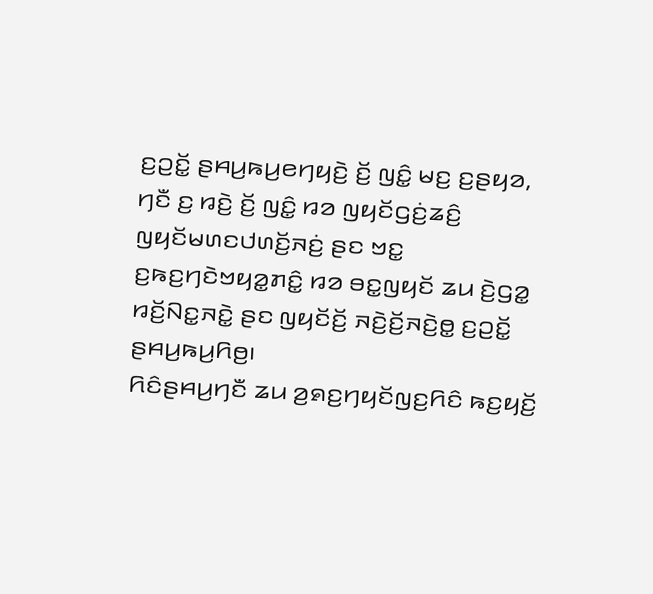ꤢ꤬ꤑꤢꤩ꤭ ꤔꤌꤣ꤬ꤒꤣ꤬ꤕꤚꤟꤢꤧ꤬ ꤢꤩ꤬ ꤜꤢꤨ꤭ ꤗꤢ꤬ ꤢ꤬ꤔꤟꤤ, ꤚꤢꤪ ꤢ꤬ ꤙꤢꤧ꤬ ꤢꤩ꤬ ꤜꤢꤨ꤭ ꤙꤤ ꤜꤟꤢꤩꤞꤢꤦ꤬ꤘꤢꤨ꤬ ꤜꤟꤢꤩꤗꤛꤢꤓꤛꤢꤩ꤬ꤏꤢꤦ꤬ ꤔꤢ ꤠꤢ꤭ ꤢ꤬ꤒꤢ꤬ꤚꤢꤧꤠꤟꤤ꤭ꤊꤢꤨ꤭ ꤙꤤ ꤋꤢ꤭ꤜꤟꤢꤩ ꤘꤣ ꤢꤧ꤬ꤞꤤ꤭ ꤙꤢꤩ꤬ꤡꤢ꤭ꤏꤢꤧ꤭ ꤔꤢ ꤜꤟꤢꤩꤢꤩ꤬ ꤏꤢꤧ꤬ꤢꤩ꤬ꤏꤢꤧ꤬ꤥ꤭ ꤢ꤬ꤑꤢꤩ꤭ ꤔꤌꤣ꤬ꤒꤣ꤬ꤖꤥ꤬꤯
ꤖꤢꤨꤔꤌꤣ꤬ꤚꤢꤪ ꤘꤣ ꤤ꤬ꤎꤢ꤬ꤚꤟꤢꤩꤜꤢ꤬ꤖꤢꤨ ꤒꤢ꤬ꤟꤢꤩ꤬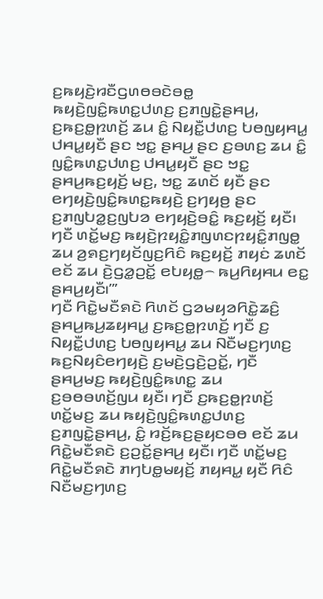ꤢ꤬ꤒꤟꤢꤧ꤬ꤙꤢꤪꤞꤛꤥꤋꤢꤧꤋꤥ꤭ ꤒꤟꤢꤧ꤬ꤜꤢꤨ꤭ꤒꤛꤢ꤭ꤓꤛꤢ꤬ ꤢ꤬ꤊꤜꤢꤧ꤭ꤔꤌꤣ꤬, ꤢ꤬ꤒꤢ꤬ꤥ꤭ꤐꤛꤢꤩ꤬ ꤘꤣ ꤢꤨ꤭ ꤡꤟꤢꤪ꤭ꤓꤛꤢ꤬ ꤝꤥꤜꤟꤌꤣ꤭ ꤓꤌꤣ꤭ꤟꤢꤪ ꤔꤢ ꤠꤢ꤭ ꤔꤌꤣ꤬ ꤔꤢ ꤢ꤬ꤋꤛꤢ꤬ ꤘꤣ ꤢꤨ꤭ ꤜꤢꤨ꤭ꤒꤛꤢ꤭ꤓꤛꤢ꤬ ꤓꤌꤣ꤭ꤟꤢꤪ ꤔꤢ ꤠꤢ꤭ ꤔꤌꤣ꤬ꤒꤢ꤬ꤟꤢꤩ꤬ ꤗꤢ꤬, ꤠꤢ꤭ ꤘꤛꤢꤩ ꤟꤢꤪ ꤔꤢ ꤕꤚꤟꤢꤧ꤬ꤜꤢꤨ꤭ꤒꤛꤢ꤭ꤒꤟꤢꤧ꤬ ꤢ꤬ꤚꤟꤥ꤬ ꤔꤢ ꤢ꤬ꤊꤜꤝꤤ꤭ꤢ꤬ꤜꤝꤤ ꤕꤚꤟꤢꤧ꤬ꤋꤢꤨ꤭ ꤒꤢ꤬ꤟꤢꤩ꤬ ꤟꤢꤪ꤯ ꤚꤢꤪ ꤛꤢꤩ꤭ꤗꤢ꤬ ꤒꤟꤢꤧ꤬ꤐꤟꤢꤨ꤭ꤊꤜꤛꤢꤐꤟꤢꤨ꤭ꤊꤜꤥ꤭ ꤘꤣ ꤤ꤬ꤎꤢ꤬ꤚꤟꤢꤩꤜꤢ꤬ꤖꤢꤨ ꤒꤢ꤬ꤟꤢꤩ꤬ ꤊꤟꤢꤦ ꤘꤛꤢꤩ ꤕꤢꤩ ꤘꤣ ꤢꤧ꤬ꤞꤤ꤭ꤑꤢꤩ꤭ ꤕꤝꤟꤥ꤭꤮ ꤒꤣ꤬ꤖꤟꤌꤣ ꤕꤢ꤭ ꤔꤌꤣ꤬ꤟꤢꤪ꤯’”
ꤚꤢꤪ ꤖꤢꤧ꤭ꤗꤢꤪꤎꤢꤧ ꤖꤛꤢꤩ ꤞꤤꤗꤟꤤꤖꤢꤧ꤭ꤘꤢꤨ꤬ ꤔꤌꤣ꤬ꤒꤣ꤬ꤘꤟꤌꤣ꤭ ꤢ꤬ꤒꤢ꤬ꤥ꤭ꤐꤛꤢꤩ꤬ ꤚꤢꤪ ꤢ꤬ ꤡꤟꤢꤪ꤭ꤓꤛꤢ꤬ ꤝꤥꤜꤟꤌꤣ꤭ ꤘꤣ ꤡꤢꤪꤗꤢ꤬ꤚꤛꤢ꤬ ꤒꤢ꤬ꤡꤟꤢꤨꤕꤚꤟꤢꤧ꤬ ꤢ꤬ꤗꤢꤧ꤬ꤞꤢꤧ꤬ꤑꤢꤩ꤭, ꤚꤢꤪ ꤔꤌꤣ꤬ꤗꤢ꤬ ꤒꤟꤢꤧ꤬ꤜꤢꤨ꤭ꤒꤛꤢ꤭ ꤘꤣ ꤢ꤬ꤋꤥꤋꤛꤢꤩ꤬ꤜꤣ ꤟꤢꤪ꤯ ꤚꤢꤪ ꤢ꤬ꤒꤢ꤬ꤥ꤭ꤐꤛꤢꤩ꤬ ꤛꤢꤩ꤭ꤗꤢ꤬ ꤘꤣ ꤒꤟꤢꤧ꤬ꤜꤢꤨ꤭ꤒꤛꤢ꤭ꤓꤛꤢ꤬ ꤢ꤬ꤊꤜꤢꤧ꤭ꤔꤌꤣ꤬, ꤢꤨ꤭ ꤙꤢꤩ꤬ꤒꤢ꤬ꤔꤟꤢꤋꤥ ꤕꤢꤩ ꤘꤣ ꤖꤢꤧ꤭ꤗꤢꤪꤎꤢꤧ ꤢ꤬ꤑꤢꤩ꤭ꤔꤌꤣ꤬ ꤟꤢꤪ꤯ ꤚꤢꤪ ꤛꤢꤩ꤭ꤗꤢ꤬ ꤖꤢꤧ꤭ꤗꤢꤪꤎꤢꤧ ꤊꤚꤝꤥ꤭ꤗꤟꤢꤩ꤬ ꤊꤟꤌꤣ꤭ ꤟꤢꤪ ꤖꤢꤨ ꤡꤢꤪꤗꤢ꤬ꤚꤛꤢ꤬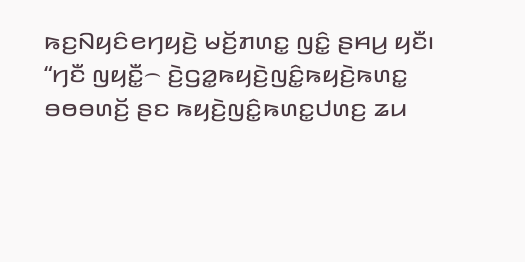ꤒꤢ꤬ꤡꤟꤢꤨꤕꤚꤟꤢꤧ꤬ ꤗꤢꤩ꤬ꤊꤛꤢ꤭ ꤜꤢꤨ꤭ ꤔꤌꤣ꤬ ꤟꤢꤪ꤯
“ꤚꤢꤪ ꤜꤟꤢꤪ꤭꤮ ꤢꤧ꤬ꤞꤤ꤭ꤒꤟꤢꤧ꤬ꤜꤢꤨ꤭ꤒꤟꤢꤧ꤬ꤒꤛꤢ꤭ ꤋꤥꤋꤛꤢꤩ꤬ ꤔꤢ ꤒꤟꤢꤧ꤬ꤜꤢꤨ꤭ꤒꤛꤢ꤭ꤓꤛꤢ꤬ ꤘꤣ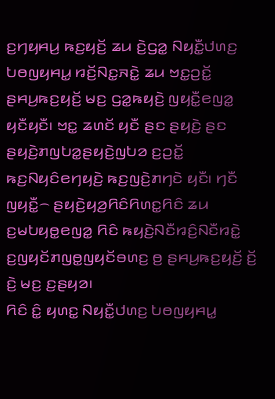ꤢ꤬ꤚꤟꤌꤣ꤬ ꤒꤢ꤬ꤟꤢꤩ꤬ ꤘꤣ ꤢꤧ꤬ꤞꤤ꤭ ꤡꤟꤢꤪ꤭ꤓꤛꤢ꤬ ꤝꤥꤜꤟꤌꤣ꤭ ꤙꤢꤩ꤬ꤡꤢ꤭ꤏꤢꤧ꤭ ꤘꤣ ꤠꤢ꤭ꤑꤢꤩ꤭ ꤔꤌꤣ꤬ꤒꤢ꤬ꤟꤢꤩ꤬ ꤗꤢ꤬ ꤞꤤ꤭ꤒꤟꤢꤧ꤬ ꤜꤟꤢꤪ꤭ꤕꤜꤤ꤭ ꤟꤢꤪꤟꤢꤪ꤯ ꤠꤢ꤭ ꤘꤛꤢꤩ ꤟꤢꤪ ꤔꤢ ꤔꤟꤢꤧ꤬ ꤔꤢ ꤔꤟꤢꤧ꤬ꤊꤜꤝꤤ꤭ꤔꤟꤢꤧ꤬ꤜꤝꤤ ꤢ꤬ꤑꤢꤩ꤭ ꤒꤢ꤬ꤡꤟꤢꤨꤕꤚꤟꤢꤧ꤬ ꤒꤢ꤬ꤜꤢꤧ꤬ꤊꤚꤢꤧ ꤟꤢꤪ꤯ ꤚꤢꤪ ꤜꤟꤢꤪ꤭꤮ ꤔꤟꤢꤧ꤬ꤟꤤ꤬ꤖꤢꤨꤖꤛꤢ꤭ꤖꤢꤨ ꤘꤣ ꤢ꤬ꤗꤝꤟꤥ꤭ꤕꤜꤤ꤭ ꤖꤢꤨ ꤒꤟꤢꤧ꤬ꤡꤢꤪꤙꤢꤨ꤬ꤡꤢꤪꤙꤢꤧ꤭ ꤢ꤬ꤜꤟꤢꤩꤊꤜꤥ꤭ꤜꤟꤢꤩꤋꤛꤢ꤬ ꤥ꤬ ꤔꤌꤣ꤬ꤒꤢ꤬ꤟꤢꤩ꤬ ꤢꤩ꤬ ꤢꤧ꤬ ꤗꤢ꤬ ꤢ꤬ꤔꤟꤤ꤯
ꤖꤢꤨ ꤢꤨ꤭ ꤟꤛꤢ꤭ ꤡꤟꤢꤪ꤭ꤓꤛꤢ꤬ ꤝꤥꤜꤟꤌꤣ꤭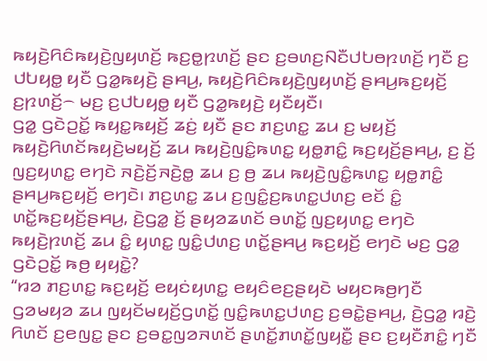ꤒꤟꤢꤧ꤬ꤖꤢꤨꤒꤟꤢꤧ꤬ꤜꤟꤛꤢꤩ꤬ ꤒꤢ꤬ꤥ꤭ꤐꤛꤢꤩ꤬ ꤔꤢ ꤢ꤬ꤋꤛꤢ꤬ꤡꤢꤪꤓꤝꤥꤐꤛꤢꤩ꤬ ꤚꤢꤪ ꤢ꤬ ꤓꤝꤟꤥ꤭ ꤟꤢꤪ ꤞꤤ꤭ꤒꤟꤢꤧ꤬ ꤔꤌꤣ꤬, ꤒꤟꤢꤧ꤬ꤖꤢꤨꤒꤟꤢꤧ꤬ꤜꤟꤛꤢꤩ꤬ ꤔꤌꤣ꤬ꤒꤢ꤬ꤟꤢꤩ꤬ ꤢ꤬ꤐꤛꤢꤩ꤬꤮ ꤗꤢ꤬ ꤢ꤬ꤓꤝꤟꤥ꤭ ꤟꤢꤪ ꤞꤤ꤭ꤒꤟꤢꤧ꤬ ꤟꤢꤪꤟꤢꤪ꤯
ꤞꤤ꤭ ꤞꤢꤧꤑꤢꤩ꤭ ꤒꤟꤢ꤭ꤒꤟꤢꤩ꤬ ꤘꤢꤦ꤬ ꤟꤢꤪ ꤔꤢ ꤊꤢ꤬ꤛꤢ꤭ ꤘꤣ ꤢ꤬ ꤗꤟꤢꤩ꤬ ꤒꤟꤢꤧ꤬ꤖꤛꤢꤩꤒꤟꤢꤧ꤬ꤗꤟꤢꤩ꤬ ꤘꤣ ꤒꤟꤢꤧ꤬ꤜꤢꤨ꤭ꤒꤛꤢ꤭ ꤟꤥ꤭ꤊꤢꤨ꤭ ꤒꤢ꤬ꤟꤢꤩ꤬ꤔꤌꤣ꤬, ꤢ꤬ ꤢꤩ꤬ ꤜꤢ꤬ꤟꤛꤢ꤭ ꤕꤚꤢꤧ ꤏꤢꤧ꤬ꤢꤩ꤬ꤏꤢꤧ꤬ꤥ꤭ ꤘꤣ ꤢ꤬ ꤥ꤬ ꤘꤣ ꤒꤟꤢꤧ꤬ꤜꤢꤨ꤭ꤒꤛꤢ꤭ ꤟꤥ꤭ꤊꤢꤨ꤭ ꤔꤌꤣ꤬ꤒꤢ꤬ꤟꤢꤩ꤬ ꤕꤚꤢꤧ꤯ ꤊꤢ꤬ꤛꤢ꤭ ꤘꤣ ꤢ꤬ꤜꤢꤨ꤭ꤢ꤬ꤒꤛꤢ꤭ꤓꤛꤢ꤬ ꤕꤢꤩ ꤢꤨ꤭ ꤛꤢꤩ꤭ꤒꤢ꤬ꤟꤢꤩ꤬ꤔꤌꤣ꤬, ꤢꤧ꤬ꤞꤤ꤭ ꤢꤩ꤬ ꤔꤟꤤꤘꤛꤢꤩ ꤋꤛꤢꤩ꤭ ꤜꤢ꤬ꤟꤛꤢ꤭ ꤕꤚꤢꤧ ꤒꤟꤢꤧ꤬ꤐꤛꤢꤩ꤬ ꤘꤣ ꤢꤨ꤭ ꤟꤛꤢ꤭ ꤜꤢꤨ꤭ꤓꤛꤢ꤬ ꤛꤢꤩ꤭ꤔꤌꤣ꤬ ꤒꤢ꤬ꤟꤢꤩ꤬ ꤕꤚꤢꤧ ꤗꤢ꤬ ꤞꤤ꤭ ꤞꤢꤧꤑꤢꤩ꤭ ꤒꤥ꤬ ꤟꤟꤢꤧ꤭?
“ꤙꤤ ꤊꤢ꤬ꤛꤢ꤭ ꤒꤢ꤬ꤟꤢꤩ꤬ ꤕꤟꤢꤦꤟꤛꤢ꤭ ꤕꤟꤢꤨꤕꤢ꤬ꤔꤟꤢꤧ ꤗꤟꤢꤒꤥ꤬ꤚꤢꤪ ꤞꤤꤗꤟꤤ ꤘꤣ ꤜꤟꤢꤩꤗꤟꤢꤩ꤬ꤞꤛꤢꤩ꤭ ꤜꤢꤨ꤭ꤒꤛꤢ꤭ꤓꤛꤢ꤬ ꤢ꤬ꤋꤢꤧ꤭ꤔꤌꤣ꤬, ꤢꤧ꤬ꤞꤤ꤭ ꤙꤢꤧ꤬ ꤖꤛꤢꤩ ꤢ꤬ꤕꤜꤢ꤭ ꤔꤢ ꤢ꤬ꤋꤢ꤭ꤜꤤꤏꤛꤢꤩ ꤔꤛꤢꤩ꤭ꤊꤛꤢꤩ꤭ꤜꤟꤢꤪ꤭ ꤔꤢ ꤢ꤬ꤟꤢꤪꤊꤢꤨ꤭ ꤚꤢꤪ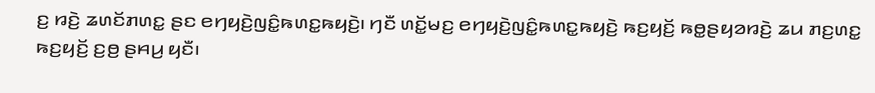ꤢ꤬ ꤙꤢꤧ꤬ ꤘꤛꤢꤩꤊꤛꤢ꤭ ꤔꤢ ꤕꤚꤟꤢꤧ꤬ꤜꤢꤨ꤭ꤒꤛꤢ꤭ꤒꤟꤢꤧ꤬꤯ ꤚꤢꤪ ꤛꤢꤩ꤭ꤗꤢ꤬ ꤕꤚꤟꤢꤧ꤬ꤜꤢꤨ꤭ꤒꤛꤢ꤭ꤒꤟꤢꤧ꤬ ꤒꤢ꤬ꤟꤢꤩ꤬ ꤒꤥ꤭ꤔꤟꤤꤙꤢꤧ꤬ ꤘꤣ ꤊꤢ꤬ꤛꤢ꤭ ꤒꤢ꤬ꤟꤢꤩ꤬ ꤢ꤬ꤥ꤬ ꤔꤌꤣ꤬ ꤟꤢꤪ꤯